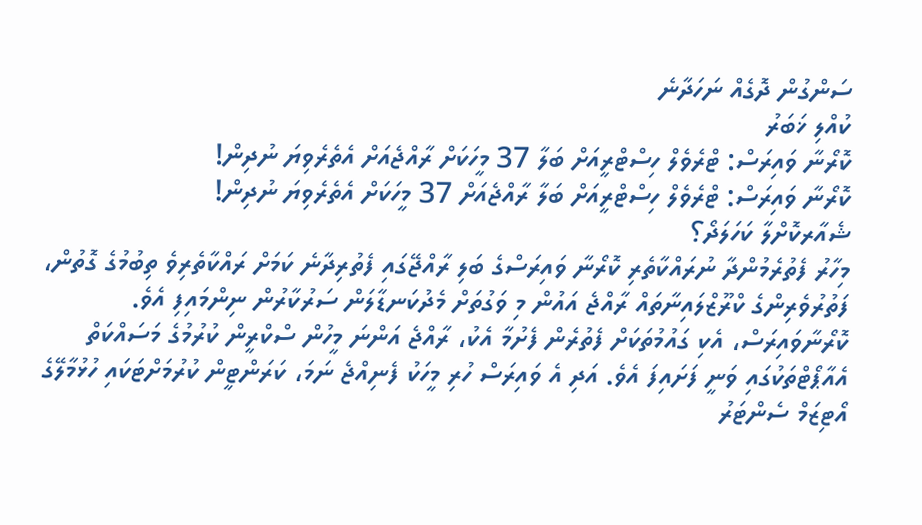ސަންގުން ދޮގެއް ނަހަދާނެ
ކުއްލި ޚަބަރު
ކޮރޯނާ ވައިރަސް: ޓްރެވެލް ހިސްޓްރީއަށް ބަލާ 37 މީހަކަށް ރާއްޖެއަށް އެތެރެވިޔަ ނުދިން!
ކޮރޯނާ ވައިރަސް: ޓްރެވެލް ހިސްޓްރީއަށް ބަލާ ރާއްޖެއަށް 37 މީހަކަށް އެތެރެވިޔަ ނުދިން!
ޝެއާރކޮށްލާ ކަހަލަދޯ؟
މިހާރު ފެތުރެމުންދާ ނުރައްކާތެރި ކޮރޯނާ ވައިރަސްގެ ބަލި ރާއްޖޭގައި ފެތުރިދާނެ ކަމަށް ރައްކާތެރިވެ ތިބުމުގެ ގޮތުން، ފަތުރުވެރިންގެ ކްރޫޒްލައިނާތައް ރާއްޖެ އައުން މި ވަގުތަށް މެދުކަނޑާލަން ސަރުކާރުން ނިންމައިފި އެވެ.
ކޮރޯނާވައިރަސް، އެކި ގައުމުތަކަށް ފެތުރެން ފެށުމާ އެކު، ރާއްޖެ އަންނަ މީހުން ސްކްރީން ކުރުމުގެ މަސައްކަތް އެއާޕޯޓްތަކުގައި ވަނީ ފަށައިފަ އެވެ. އަދި އެ ވައިރަސް ހުރި މީހަކު ފެނިއްޖެ ނަމަ، ކަރަންޓީން ކުރުމަށްޓަކައި ހުޅުމާލޭގެ އޯޓިޒަމް ސެންޓަރު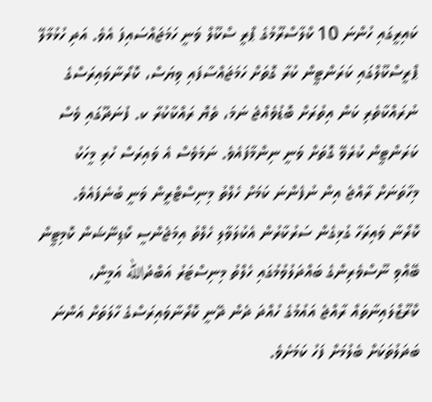ކައިރީގައި ހުންނަ 10 ކްލާސްރޫމުގެ ޕްރީ ސްކޫލް ވަނީ ހަމަޖައްސައިފަ އެވެ. އަދި ހުޅުމާލޭ ޕްރީސްކޫލްގައި ކަރަންޓީން ކުރާ ގޮތަށް ހަމަޖައްސާފައި ވިޔަސް، ކޮރޯނާވައިރަސްގެ ނުރައްކާތެރި ކަން އިތުރަށް ބޮޑުވެއްޖެ ނަމަ، ތެޔޮ ރައްކާކުރާ ކ. ފުނަދޫގައި ވެސް ކަރަންޓީން ކުރެވޭ ގޮތަށް ވަނީ ނިންމާފައެވެ. ނަމަވެސް އެ ވައިރަސް ހުރި މީހަކު މިހާތަނަށް ރާއްޖެ އިން ނުފެންނަ ކަމަށް ހެލްތު މިނިސްޓްރީން ވަނީ ބުނެފައެވެ.
ކޮރޯނާ ވައިރަހާ ގުޅިގެން ސަރުކާރުން އެކުލަވާލި ހެލްތު އިމަޖެންސީ ކޯޑިނޭޝަން ކޮމިޓީން ބޭއްވި ނޫސްވެރިންގެ ބައްދަލުވުމުގައި ހެލްތު މިނިސްޓަރު އަބްދުالله އަމީން، ކްރޫޒްލައިނާތައް ރާއްޖެ އައުމުގެ ހުއްދަ ދެން ދޭނީ ކޮރޯނާވައިރަސްގެ ހާލަތަށް އަންނަ ބަދަލުތަކަށް ބެލުމަށް ފަހު ކަމަށެވެ.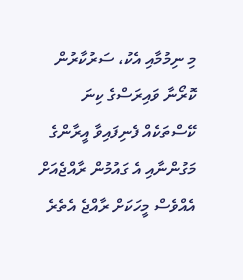މި ނިމުމާއި އެކު، ސަރުކާރުން ކޮރޯނާ ވައިރަސްގެ ކިނަ ކޭސްތަކެއް ފެނިފައިވާ އީރާންގެ މަގުންނާއި އެ ގައުމުން ރާއްޖެއަށް އެއްވެސް މީހަކަށް ރާއްޖެ އެތެރެ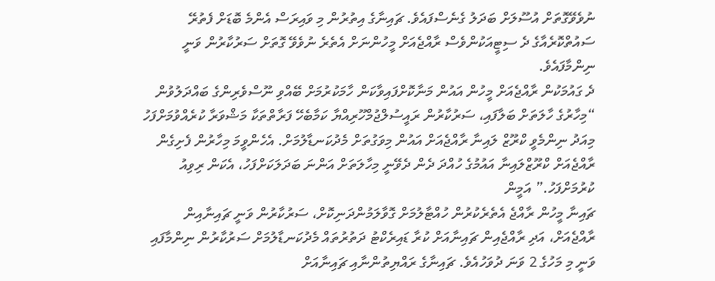ނުވެވޭގޮތަށް އުސޫލަށް ބަދަލު ގެނެސްފައެވެ. ޗައިނާގެ އިތުރުން މި ވައިރަސް އެންމެ ބޮޑަށް ފެތުރޭ ސައުތްކޮރެއާގެ ދެ ސިޓީއަކުންވެސް ރާއްޖެއަށް މީހުންނަށް އެތެރެ ނުވެވޭ ގޮތަށް ސަރުކާރުން ވަނީ ނިންމާފައެވެ.
ދެ ގައުމަކުން ރާއްޖެއަށް މީހުން އައުން މަނާކޮށްފައިވާކަން ހާމަކުރުމަށް ބޭއްވި ނޫސްވެރިންގެ ބައްދަލުވުން
“މިހާރުގެ ހާލަތަށް ބަލާފައި، ސަރުކާރުން ރައީސުލްޖުމްހޫރިއްޔާ ކަމާބެހޭ ފަރާތްތަކާ މަޝްވަރާ ކުރެއްވުމަށްފަހު މިއަދު ނިންމެވީ ކްރޫޒް ލައިނާ ރާއްޖެއަށް އައުން މިވަގުތަށް މެދުކަނޑާލުމަށް. އެހެންވީމަ މިހާރުން ފެށިގެން ރާއްޖެއަށް ކްރޫޒްލައިނާ އައުމުގެ ހުއްދަ ދެން ދެވޭނީ މިހާލަތަށް އަންނަ ބަދަލަކަށްފަހު، އެކަން ރިވިއު ކުރުމަށްފަހު.” އަމީން
ޗައިނާ މީހުން ރާއްޖެ އެތެރެކުރުން ހުއްޓާލުމަށް ގޮވާލަމުންދަނިކޮށް، ސަރުކާރުން ވަނީ ޗައިނާއިން ރާއްޖެއަށް، އަދި ރާއްޖެއިން ޗައިނާއަށް ކުރާ ޑައިރެކްޓު ދަތުރުތައް މެދުކަނޑާލުމަށް ސަރުކާރުން ނިންމާފައި ވަނީ މި މަހުގެ 2 ވަނަ ދުވަހުއެވެ. ޗައިނާގެ ރައްޔިތުންނާއި ޗައިނާއަށް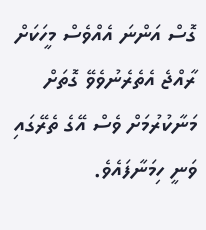ގޮސް އަންނަ އެއްވެސް މީހަކަށް ރާއްޖެ އެތެރެނުވެވޭ ގޮތަށް މަނާކުރުމަށް ވެސް އޭގެ ތެރޭގައި ވަނީ ހިމަނާފައެވެ.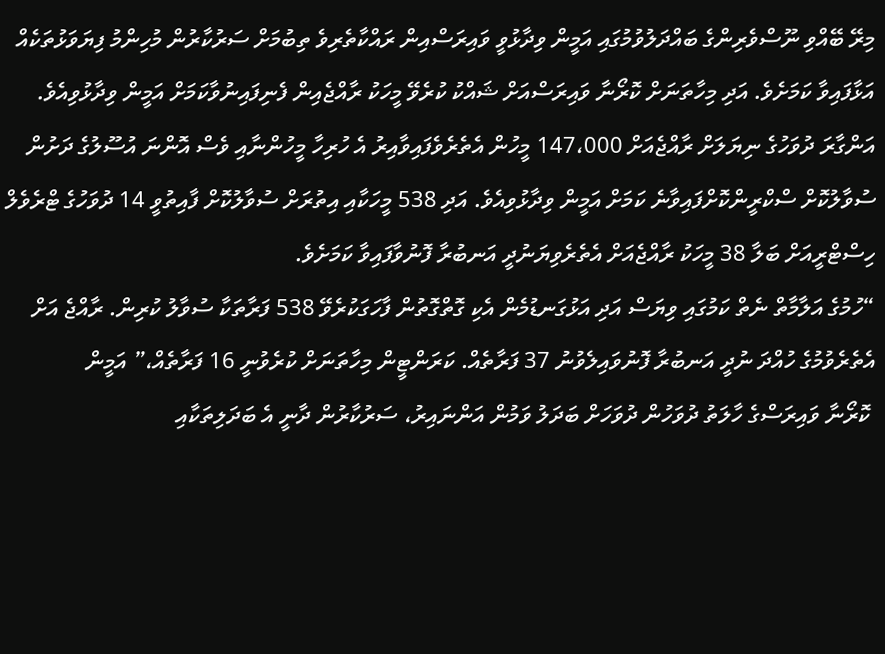މިރޭ ބޭއްވި ނޫސްވެރިންގެ ބައްދަލުވުމުގައި އަމީން ވިދާޅުވީ ވައިރަސްއިން ރައްކާތެރިވެ ތިބުމަށް ސަރުކާރުން މުހިންމު ފިޔަވަޅުތަކެއް އަޅާފައިވާ ކަމަށެވެ. އަދި މިހާތަނަށް ކޮރޯނާ ވައިރަސްއަށް ޝައްކު ކުރެވޭ މީހަކު ރާއްޖެއިން ފެނިފައިނުވާކަމަށް އަމީން ވިދާޅުވިއެވެ. އަންގާރަ ދުވަހުގެ ނިޔަލަށް ރާއްޖެއަށް 147،000 މީހުން އެތެރެވެފައިވާއިރު އެ ހުރިހާ މީހުންނާއި ވެސް އޮންނަ އުސޫލުގެ ދަށުން ސުވާލުކޮށް ސްކްރީންކޮށްފައިވާނެ ކަމަށް އަމީން ވިދާޅުވިއެވެ. އަދި 538 މީހަކާއި އިތުރަށް ސުވާލުކޮށް ފާއިތުވީ 14 ދުވަހުގެ ޓްރެވެލް ހިސްޓްރީއަށް ބަލާ 38 މީހަކު ރާއްޖެއަށް އެތެރެވިޔަނުދީ އަނބުރާ ފޮނުވާފައިވާ ކަމަށެވެ.
“ހުމުގެ އަލާމާތް ނެތް ކަމުގައި ވިޔަސް އަދި އަޅުގަނޑުމެން އެކި ގޮތްގޮތުން ފާހަގަކުރެވޭ 538 ފަރާތަކާ ސުވާލު ކުރިން. ރާއްޖެ އަށް އެތެރެވުމުގެ ހުއްދަ ނުދީ އަނބުރާ ފޮނުވައިލެވުނު 37 ފަރާތެއް. ކަރަންޓީން މިހާތަނަށް ކުރެވުނީ 16 ފަރާތެއް،” އަމީން
 ކޮރޯނާ ވައިރަސްގެ ހާލަތު ދުވަހުން ދުވަހަށް ބަދަލު ވަމުން އަންނައިރު، ސަރުކާރުން ދާނީ އެ ބަދަލިތަކާއި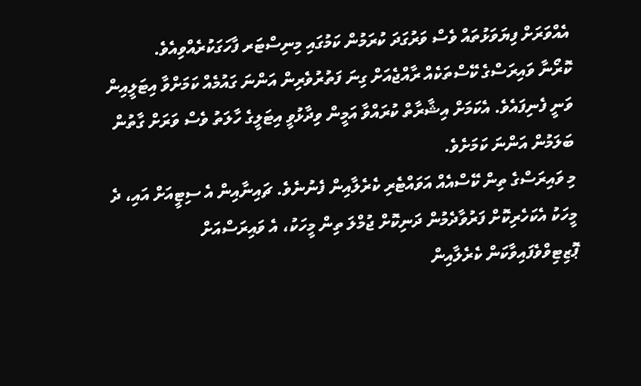އެއްވަރަށް ފިޔަވަޅުތައް ވެސް ވަރުގަދަ ކުރަމުން ކަމުގައި މިނިސްޓަރ ފާހަގަކުރެއްވިއެވެ.
ކޮރޯނާ ވައިރަސްގެ ކޭސްތަކެއް ރާއްޖެއަށް ގިނަ ފަތުރުވެރިން އަންނަ ގައުމެއް ކަމަށްވާ އިޓަލީއިން ވަނީ ފެނިފައެވެ. އެކަމަށް އިޝާރާތް ކުރައްވާ އަމީން ވިދާޅުވީ އިޓަލީގެ ހާލަތު ވެސް ވަރަށް ގާތުން ބަލަމުން އަންނަ ކަމަށެވެ.
މި ވައިރަސްގެ ތިން ކޭސްއެއް އަވައްޓެރި ކެރެލާއިން ފެނުނެވެ. ޗައިނާއިން އެ ސިޓީއަށް އައި، ދެ މީހަކު އެކަހެރިކޮށް ފަރުވާދެމުން ދަނިކޮށް ޖުމްލަ ތިން މީހަކު، އެ ވައިރަސްއަށް ޕޮޒިޓިވްވެފައިވާކަން ކެރެލާއިން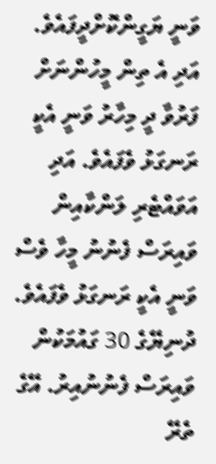ވަނީ ޔަގީންކޮށްދީފައެވެ. އަދި އެ ތިން މީހުންނަށް ފަރުވާ ދީ މިހާރު ވަނީ އެކީ ރަނގަޅު ވެފައެވެ. އަދި އަވައްޓެރި ލަންކާއިން ވައިރަސް ފެނުނު މީހާ ވެސް ވަނީ އެކީ ރަނގަޅު ވެފައެވެ.
ދުނިޔޭގެ 30 ގައުމަކުން ވައިރަސް ފެނުނުއިރު. އޭގެ ތެރޭ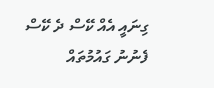ގިނައީ އެއް ކޭސް ދެ ކޭސް ފެނުނު ގައުމުތައް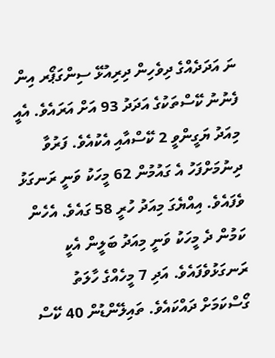ނަ އަދަދެއްގެ ދިވެހިން ދިރިއުޅޭ ސިންގަޕޯރ އިން ފެނުނު ކޭސްތަކުގެ އަދަދު 93 އަށް އަރައެވެ. އެއީ މިއަދު ޔަގީންވީ 2 ކޭސްއާއި އެކުއެވެ. ފަރުވާ ދިނުމަށްފަހު އެ ގައުމުން 62 މީހަކު ވަނީ ރަނގަޅު ވެފައެވެ. އިއްޔެގަ މިއަދު ހުރީ 58 ގައެވެ. އެހެން ކަމުން ދެ މީހަކު ވަނީ މިއަދު ބަލީން އެކީ ރަނގަޅުވެފައެވެ. އަދި 7 މީހެއްގެ ހާލަތު ގޯސްކަމަށް ދައްކައެވެ. ތައިލޭންޑުން 40 ކޭސް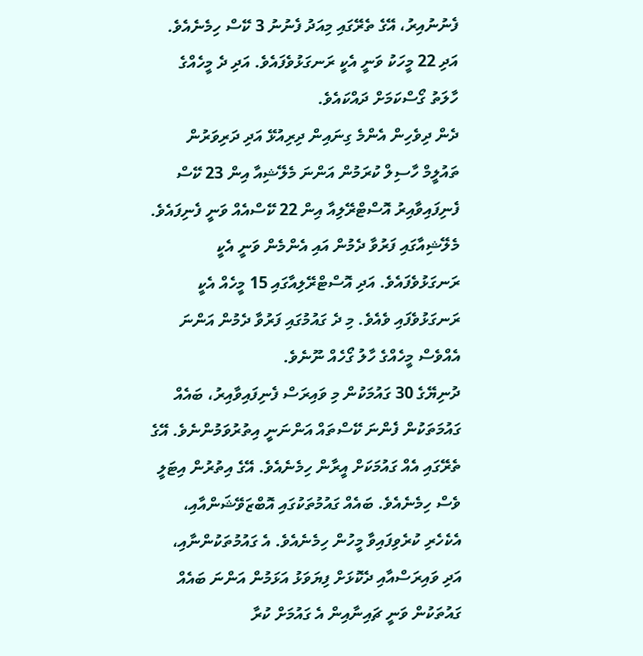ފެނުނުއިރު، އޭގެ ތެރޭގައި މިއަދު ފެނުނު 3 ކޭސް ހިމެނެއެވެ. އަދި 22 މީހަކު ވަނީ އެކީ ރަނގަޅުވެފައެވެ. އަދި ދެ މީހެއްގެ ހާލަތު ގޯސްކަމަށް ދައްކައެވެ.
ދެން ދިވެހިން އެންމެ ގިނައިން ދިރިއުޅޭ އަދި ދަރިވަރުން ތައުލީމް ހާސިލް ކުރަމުން އަންނަ މެލޭޝިއާ އިން 23 ކޭސް ފެނިފައިވާއިރު އޮސްޓްރޭލިއާ އިން 22 ކޭސްއެއް ވަނީ ފެނިފައެވެ. މެލޭޝިއާގައި ފަރުވާ ދެމުން އައި އެންމެން ވަނީ އެކީ ރަނގަޅުވެފައެވެ. އަދި އޮސްޓްރޭލިއާގައި 15 މީހެއް އެކީ ރަނގަޅުވެފައި ވެއެވެ. މި ދެ ގައުމުގައި ފަރުވާ ދެމުން އަންނަ އެއްވެސް މީހެއްގެ ހާލު ގޯހެއް ނޫނެވެ.
ދުނިޔޭގެ 30 ގައުމަކުން މި ވައިރަސް ފެނިފައިވާއިރު، ބައެއް ގައުމަތަކުން ފެންނަ ކޭސްތައް އަންނަނީ އިތުރުވަމުންނެވެ. އޭގެ ތެރޭގައި އެއް ގައުމަކަށް އީރާން ހިމެނެއެވެ. އޭގެ އިތުރުން އިޓަލީ ވެސް ހިމެނެއެވެ. ބައެއް ގައުމުތަކުގައި އޮބްޒަވޭޝަންއާއި، އެކެހެރި ކުރެވިފައިވާ މީހުން ހިމެނެއެވެ. އެ ގައުމުތަކުންނާއި، އަދި ވައިރަސްއާއި ދެކޮޅަށް ފިޔަވަޅު އަޅަމުން އަންނަ ބައެއް ގައުތަކުން ވަނީ ޗައިނާއިން އެ ގައުމަށް ކުރާ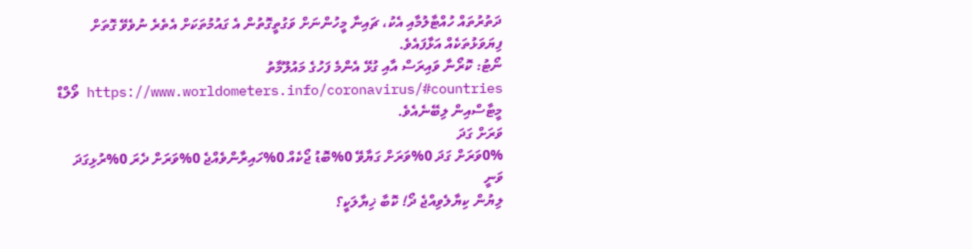ދަތުރުތައް ހުއްޓާލުމާއި އެކު، ޗައިނާ މީހުންނަށް ވަގުތީގޮތުން އެ ގައުމުތަކަށް އެތެރެ ނުވެވޭ ގޮތަށް ފިޔަވަޅުތަކެއް އަޅާފައެވެ.
ނޯޓު: ކޮރޯނާ ވައިރަސް އާއި ގުޅޭ އެންމެ ފަހުގެ މައުލޫމާތު https://www.worldometers.info/coronavirus/#countries ވޯލްޑް މީޓާސްއިން ލިބޭނެއެވެ.
ވަރަށް ގަދަ
0%ވަރަށް ގަދަ 0%ވަރަށް ގަޔާވޭ 0%ބޮޑު ޖޯކެއް 0%ހައިރާންވެއްޖެ 0%ވަރަށް ދެރަ 0%ރުޅިގަދަ ވަނީ
ލިޔުން ކިޔާލެވިއްޖެ ދޯ! ކޮބާ ޚިޔާލަކީ؟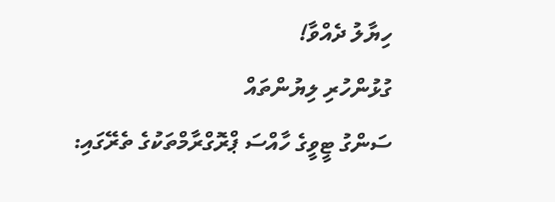ހިޔާލު ދެއްވާ!
ގުޅުންހުރި ލިޔުންތައް
ސަންގު ޓީވީގެ ހާއްސަ ޕްރޮގްރާމްތަކުގެ ތެރޭގައި: